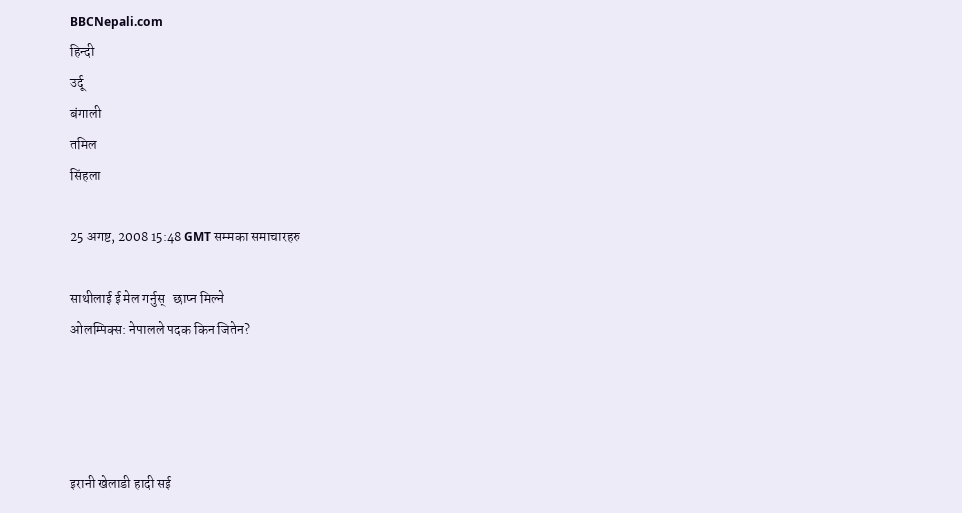BBCNepali.com
हिन्दी
उर्दू
बंगाली
तमिल
सिंहला

25 अगष्ट, 2008 15:48 GMT सम्मका समाचारहरु

साथीलाई ई मेल गर्नुस्   छाप्न मिल्ने
ओलम्पिक्स: नेपालले पदक किन जितेन?




इरानी खेलाडी हादी सई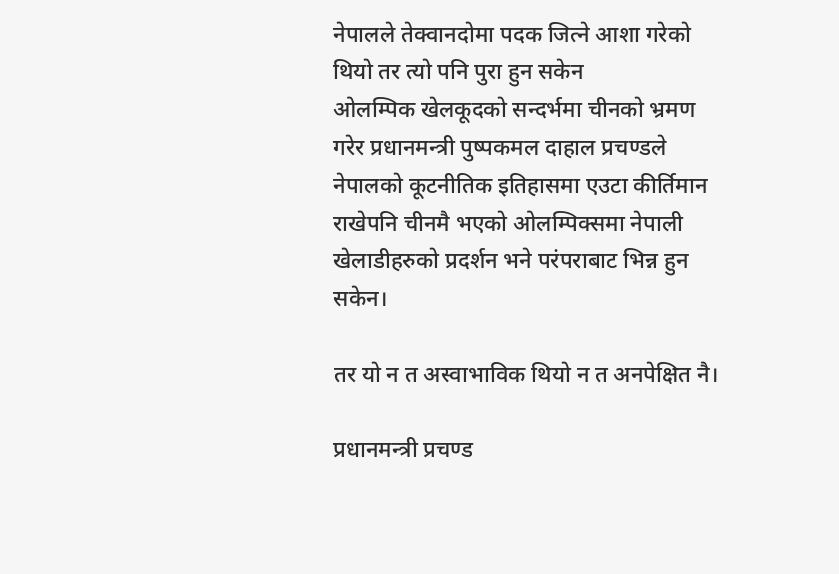नेपालले तेक्वानदोमा पदक जित्ने आशा गरेको थियो तर त्यो पनि पुरा हुन सकेन
ओलम्पिक खेलकूदको सन्दर्भमा चीनको भ्रमण गरेर प्रधानमन्त्री पुष्पकमल दाहाल प्रचण्डले नेपालको कूटनीतिक इतिहासमा एउटा कीर्तिमान राखेपनि चीनमै भएको ओलम्पिक्समा नेपाली खेलाडीहरुको प्रदर्शन भने परंपराबाट भिन्न हुन सकेन।

तर यो न त अस्वाभाविक थियो न त अनपेक्षित नै।

प्रधानमन्त्री प्रचण्ड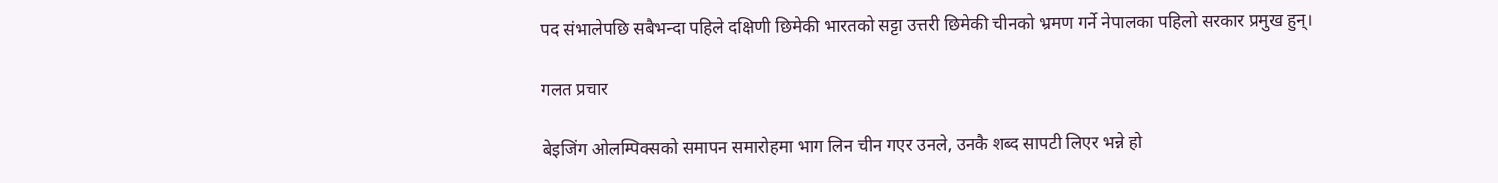पद संभालेपछि सबैभन्दा पहिले दक्षिणी छिमेकी भारतको सट्टा उत्तरी छिमेकी चीनको भ्रमण गर्ने नेपालका पहिलो सरकार प्रमुख हुन्।

गलत प्रचार

बेइजिंग ओलम्पिक्सको समापन समारोहमा भाग लिन चीन गएर उनले, उनकै शब्द सापटी लिएर भन्ने हो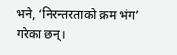भने, ‘निरन्तरताको क्रम भंग’ गरेका छन्।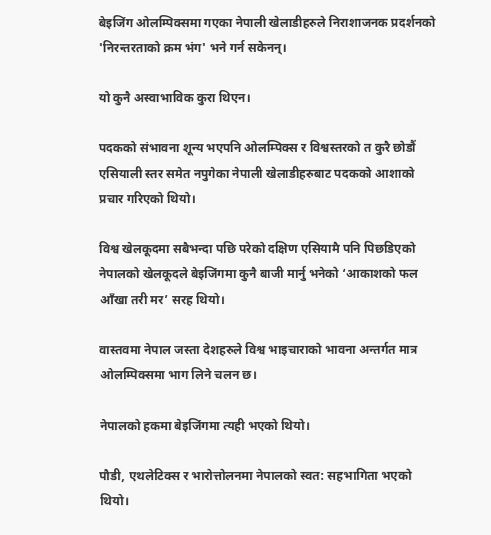बेइजिंग ओलम्पिक्समा गएका नेपाली खेलाडीहरुले निराशाजनक प्रदर्शनको 'निरन्तरताको क्रम भंग' भने गर्न सकेनन्।

यो कुनै अस्वाभाविक कुरा थिएन।

पदकको संभावना शून्य भएपनि ओलम्पिक्स र विश्वस्तरको त कुरै छोडौं एसियाली स्तर समेत नपुगेका नेपाली खेलाडीहरुबाट पदकको आशाको प्रचार गरिएको थियो।

विश्व खेलकूदमा सबैभन्दा पछि परेको दक्षिण एसियामै पनि पिछडिएको नेपालको खेलकूदले बेइजिंगमा कुनै बाजी मार्नु भनेको ‘आकाशको फल आँखा तरी मर’ सरह थियो।

वास्तवमा नेपाल जस्ता देशहरुले विश्व भाइचाराको भावना अन्तर्गत मात्र ओलम्पिक्समा भाग लिने चलन छ।

नेपालको हकमा बेइजिंगमा त्यही भएको थियो।

पौडी, एथलेटिक्स र भारोत्तोलनमा नेपालको स्वत: सहभागिता भएको थियो।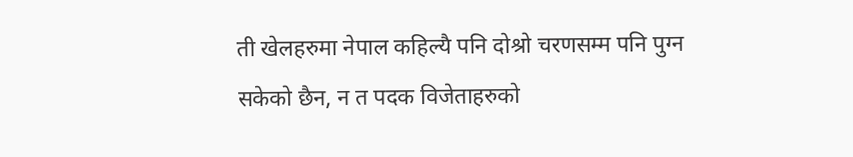ती खेलहरुमा नेपाल कहिल्यै पनि दोश्रो चरणसम्म पनि पुग्न सकेको छैन, न त पदक विजेताहरुको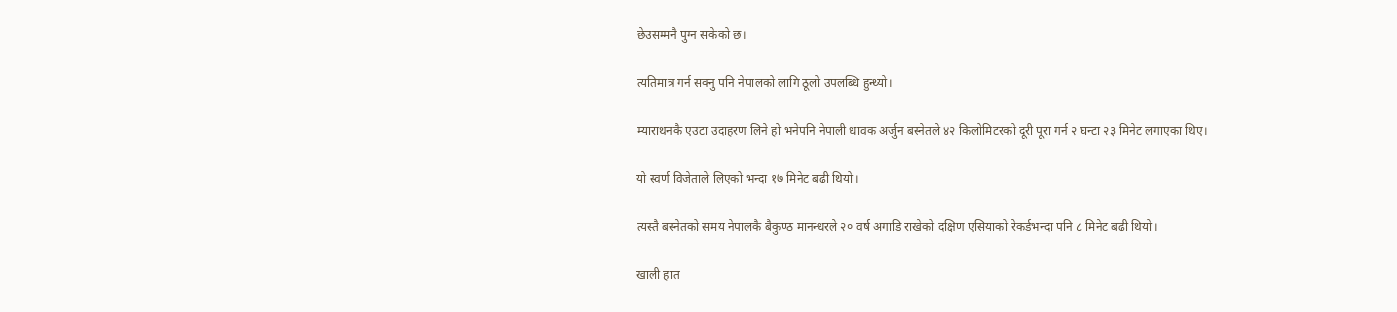छेउसम्मनै पुग्न सकेको छ।

त्यतिमात्र गर्न सक्नु पनि नेपालको लागि ठूलो उपलब्धि हुन्थ्यो।

म्याराथनकै एउटा उदाहरण लिने हो भनेपनि नेपाली धावक अर्जुन बस्नेतले ४२ किलोमिटरको दूरी पूरा गर्न २ घन्टा २३ मिनेट लगाएका थिए।

यो स्वर्ण विजेताले लिएको भन्दा १७ मिनेट बढी थियो।

त्यस्तै बस्नेतको समय नेपालकै बैकुण्ठ मानन्धरले २० वर्ष अगाडि राखेको दक्षिण एसियाको रेकर्डभन्दा पनि ८ मिनेट बढी थियो।

खाली हात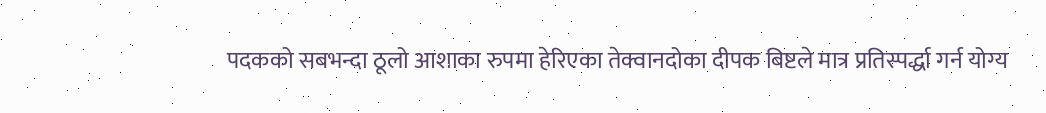पदकको सबभन्दा ठूलो आशाका रुपमा हेरिएका तेक्वानदोका दीपक बिष्टले मात्र प्रतिस्पर्द्धा गर्न योग्य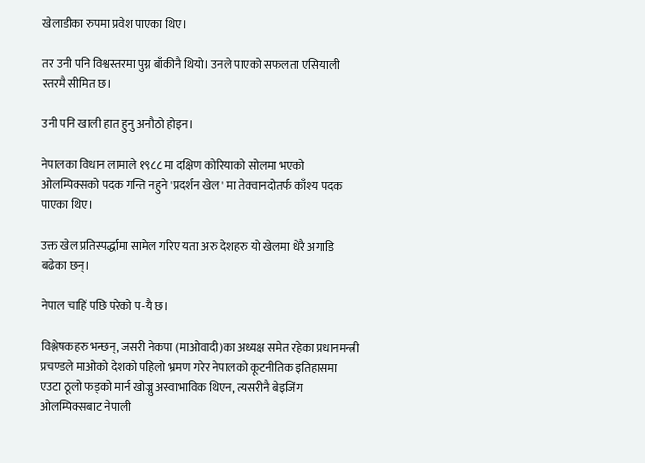खेलाडीका रुपमा प्रवेश पाएका थिए।

तर उनी पनि विश्वस्तरमा पुग्न बाँकीनै थियो। उनले पाएको सफलता एसियाली स्तरमै सीमित छ।

उनी पनि खाली हात हुनु अनौठो होइन।

नेपालका विधान लामाले १९८८ मा दक्षिण कोरियाको सोलमा भएको ओलम्पिक्सको पदक गन्ति नहुने 'प्रदर्शन खेल' मा तेक्वानदोतर्फ काँश्य पदक पाएका थिए।

उक्त खेल प्रतिस्पर्द्धामा सामेल गरिए यता अरु देशहरु यो खेलमा धेरै अगाडि बढेका छन्।

नेपाल चाहिं पछि परेको प-यै छ।

विश्लेषकहरु भन्छन्, जसरी नेकपा (माओवादी)का अध्यक्ष समेत रहेका प्रधानमन्त्री प्रचण्डले माओको देशको पहिलो भ्रमण गरेर नेपालको कूटनीतिक इतिहासमा एउटा ठूलो फड्को मार्न खोज्नु अस्वाभाविक थिएन, त्यसरीनै बेइजिंग ओलम्पिक्सबाट नेपाली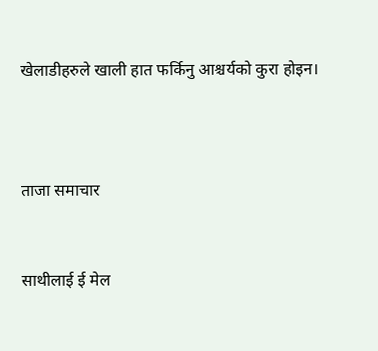खेलाडीहरुले खाली हात फर्किनु आश्चर्यको कुरा होइन।



ताजा समाचार


साथीलाई ई मेल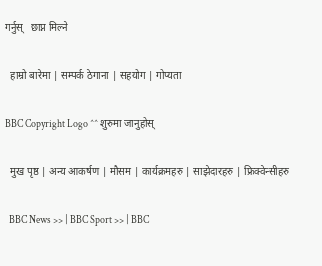गर्नुस्   छाप्न मिल्ने

  हाम्रो बारेमा | सम्पर्क ठेगाना | सहयोग | गोप्यता

BBC Copyright Logo ^^ शुरुमा जानुहोस्

  मुख पृष्ठ | अन्य आकर्षण | मौसम | कार्यक्रमहरु | साझेदारहरु | फ्रिक्वेन्सीहरु

  BBC News >> | BBC Sport >> | BBC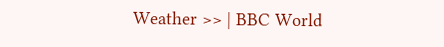Weather >> | BBC World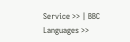Service >> | BBC Languages >>